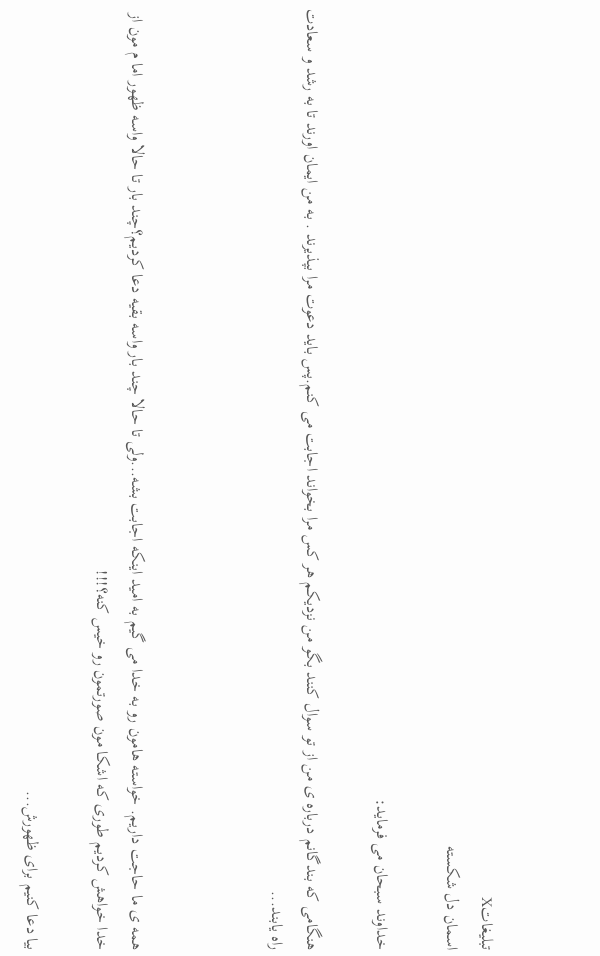تبليغاتX
اسمان دل شكسته

خداوند سبحان می فرماید:

هنگامی که بندگانم درباره ی من از تو سوال کنند بگو من نزدیکم هر کس مرا بخواند اجابت می کنم.پس باید دعوت مرا بپذیرند . به من ایمان اورند تا به رشد و سعادت راه یابند...



همه ی ما حاجت داریم. خواسته هامون رو به خدا می گیم به امید اینکه اجابت بشه...ولی تا حالا چند بار واسه بقیه دعا کردیم؟چند بار تا حالا واسه ظهور اما م مون از خدا خواهش کردیم طوری که اشکا مون صورتمون رو خیس کنه؟!!!

بیا دعا کنیم برای ظهورش...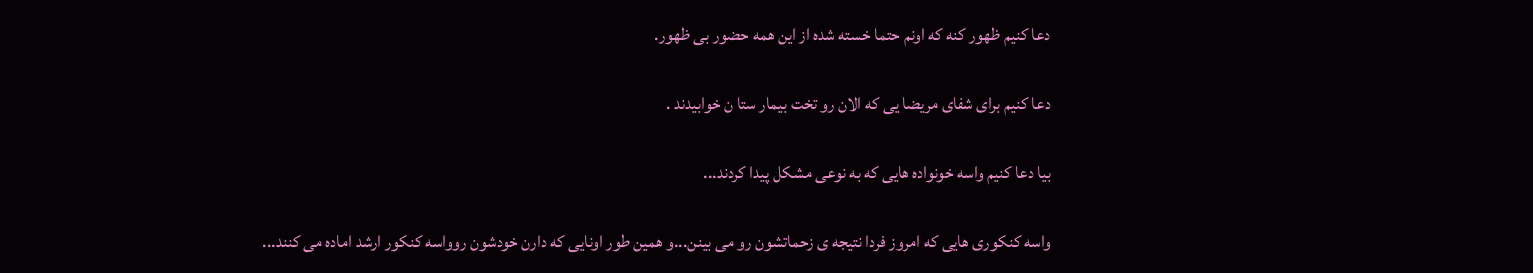دعا کنیم ظهور کنه که اونم حتما خسته شده از این همه حضور بی ظهور.

دعا کنیم برای شفای مریضا یی که الان رو تخت بیمار ستا ن خوابیدند .

بیا دعا کنیم واسه خونواده هایی که به نوعی مشکل پیدا کردند...

واسه کنکوری هایی که امروز فردا نتیجه ی زحماتشون رو می بینن...و همین طور اونایی که دارن خودشون روواسه کنکور ارشد اماده می کنند...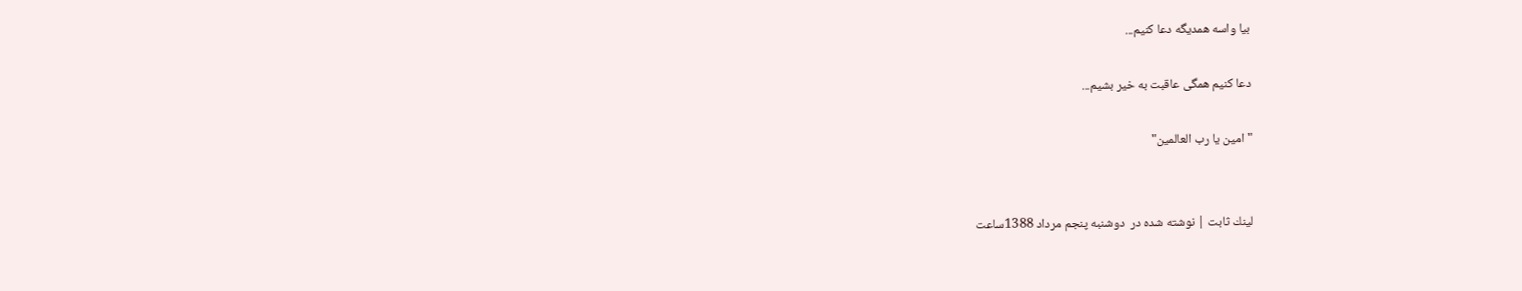بیا واسه همدیگه دعا کنیم...

دعا کنیم همگی عاقبت به خیر بشیم...

"امین یا رب العالمین"


لينك ثابت | نوشته شده در  دوشنبه پنجم مرداد 1388ساعت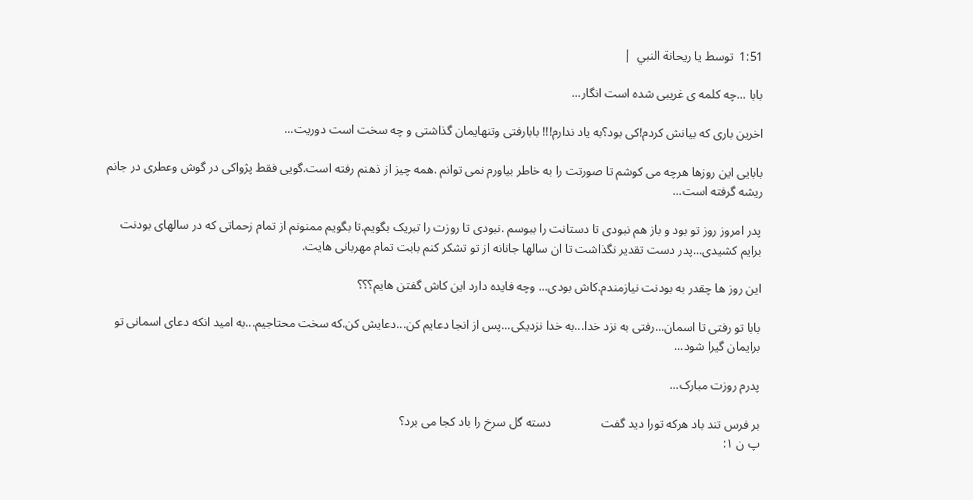1:51  توسط يا ريحانة النبي  |

بابا ...چه کلمه ی غریبی شده است انگار...

اخرین باری که بیانش کردم!کی بود؟به یاد ندارم!!! بابارفتی وتنهایمان گذاشتی و چه سخت است دوریت...

بابایی این روزها هرچه می کوشم تا صورتت را به خاطر بیاورم نمی توانم .همه چیز از ذهنم رفته است.گویی فقط پژواکی در گوش وعطری در جانم ریشه گرفته است...

پدر امروز روز تو بود و باز هم نبودی تا دستانت را ببوسم .نبودی تا روزت را تبریک بگویم.تا بگویم ممنونم از تمام زحماتی که در سالهای بودنت برایم کشیدی...پدر دست تقدیر نگذاشت تا ان سالها جانانه از تو تشکر کنم بابت تمام مهربانی هایت.

این روز ها چقدر به بودنت نیازمندم.کاش بودی... وچه فایده دارد این کاش گفتن هایم؟؟؟

بابا تو رفتی تا اسمان...رفتی به نزد خدا...به خدا نزدیکی...پس از انجا دعایم کن...دعایش کن.که سخت محتاجیم...به امید انکه دعای اسمانی تو برایمان گیرا شود...

پدرم روزت مبارک...

بر فرس تند باد هرکه تورا دید گفت                دسته گل سرخ را باد کجا می برد؟
پ ن ۱: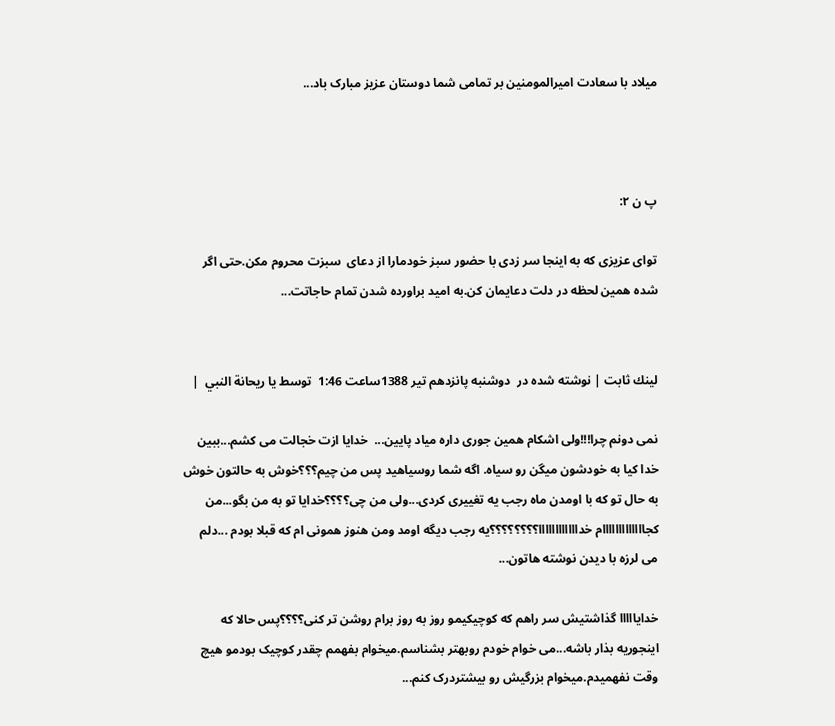میلاد با سعادت امیرالمومنین بر تمامی شما دوستان عزیز مبارک باد...



پ ن ۲:

توای عزیزی که به اینجا سر زدی با حضور سبز خودمارا از دعای  سبزت محروم مکن.حتی اگر شده همین لحظه در دلت دعایمان کن.به امید براورده شدن تمام حاجاتت...


لينك ثابت | نوشته شده در  دوشنبه پانزدهم تیر 1388ساعت 1:46  توسط يا ريحانة النبي  |

نمی دونم چرا!!!ولی اشکام همین جوری داره میاد پایین...  خدایا ازت خجالت می کشم...ببین خدا کیا به خودشون میگن رو سیاه. اگه شما روسیاهید پس من چیم؟؟؟خوش به حالتون خوش به حال تو که با اومدن ماه رجب یه تغییری کردی...ولی من چی؟؟؟؟خدایا تو به من بگو...من کجااااااااااااام خداااااااااااا؟؟؟؟؟؟؟؟یه رجب دیگه اومد ومن هنوز همونی ام که قبلا بودم ...دلم می لرزه با دیدن نوشته هاتون...

خدایااااا گذاشتیش سر راهم که کوچیکیمو روز به روز برام روشن تر کنی؟؟؟؟پس حالا که اینجوریه بذار باشه...می خوام خودم روبهتر بشناسم.میخوام بفهمم چقدر کوچیک بودمو هیچ وقت نفهمیدم.میخوام بزرگیش رو بیشتردرک کنم...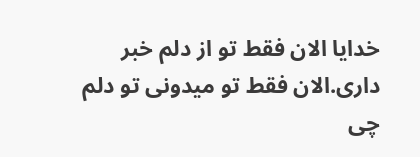خدایا الان فقط تو از دلم خبر داری.الان فقط تو میدونی تو دلم چی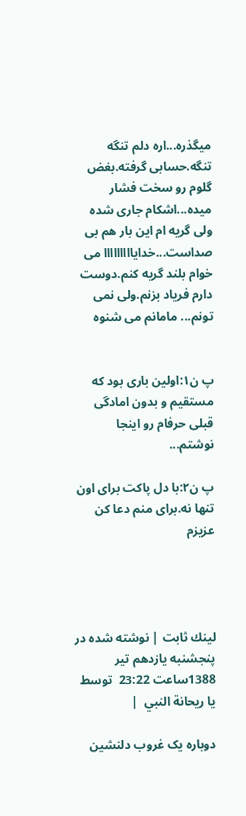میگذره...اره دلم تنگه تنگه.حسابی گرفته.بغض گلوم رو سخت فشار میده...اشکام جاری شده ولی گریه ام این بار هم بی صداست...خدایااااااااا می خوام بلند گریه کنم.دوست دارم فریاد بزنم.ولی نمی تونم... مامانم می شنوه


پ ن۱:اولین باری بود که مستقیم و بدون امادگی قبلی حرفام رو اینجا نوشتم...

پ ن۲:با دل پاکت برای اون تنها نه.برای منم دعا کن عزیزم




لينك ثابت | نوشته شده در  پنجشنبه یازدهم تیر 1388ساعت 23:22  توسط يا ريحانة النبي  |

دوباره یک غروب دلنشین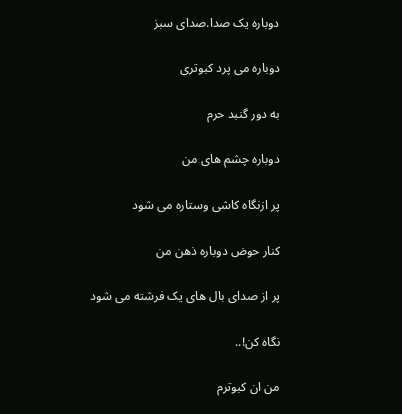دوباره یک صدا.صدای سبز

دوباره می پرد کبوتری

به دور گنبد حرم

دوباره چشم های من

پر ازنگاه کاشی وستاره می شود

کنار حوض دوباره ذهن من

پر از صدای بال های یک فرشته می شود

نگاه کن!..

من ان کبوترم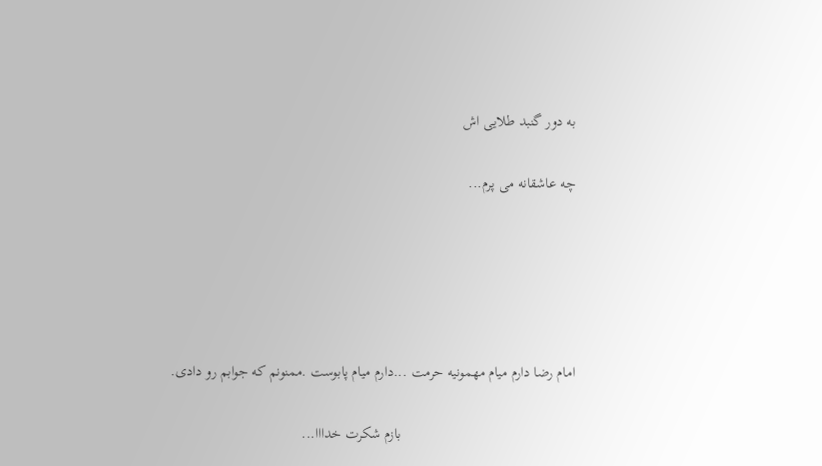به دور گنبد طلایی اش

چه عاشقانه می پرم...





امام رضا دارم میام مهمونیه حرمت ...دارم میام پابوست .ممنونم که جوابم رو دادی.

                                              بازم شکرت خدااا...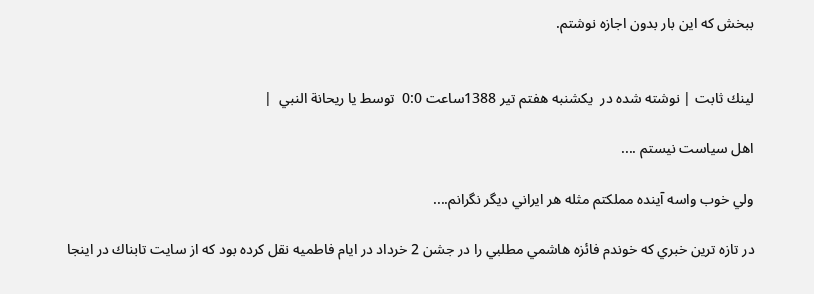ببخش که این بار بدون اجازه نوشتم.


لينك ثابت | نوشته شده در  یکشنبه هفتم تیر 1388ساعت 0:0  توسط يا ريحانة النبي  |

اهل سياست نيستم ....

ولي خوب واسه آينده مملكتم مثله هر ايراني ديگر نگرانم....

در تازه ترين خبري كه خوندم فائزه هاشمي مطلبي را در جشن 2 خرداد در ايام فاطميه نقل كرده بود كه از سايت تابناك در اینجا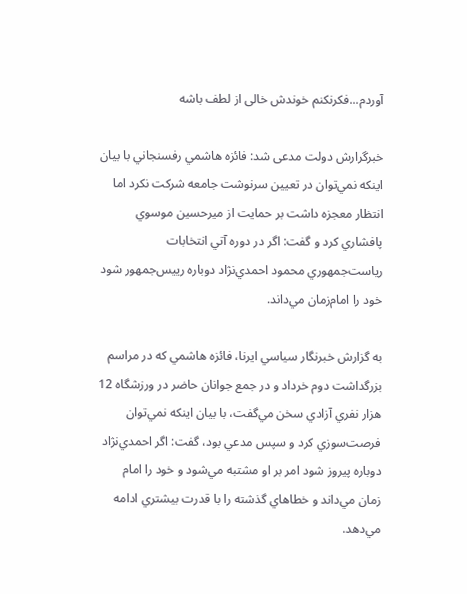آوردم...فکرنکنم خوندش خالی از لطف باشه

خبرگرارش دولت مدعی شد: فائزه هاشمي رفسنجاني با بيان اينکه نمي‌توان در تعيين سرنوشت جامعه شرکت نکرد اما انتظار معجزه داشت بر حمايت از ميرحسين موسوي پافشاري کرد و گفت: اگر در دوره آتي انتخابات رياست‌جمهوري محمود احمدي‌نژاد دوباره رييس‌جمهور شود خود را امام‌زمان مي‌داند.

به گزارش خبرنگار سياسي ايرنا، فائزه هاشمي که در مراسم بزرگداشت دوم خرداد و در جمع جوانان حاضر در ورزشگاه 12 هزار نفري آزادي سخن مي‌گفت، با بيان اينکه نمي‌توان فرصت‌سوزي کرد و سپس مدعي بود، گفت: اگر احمدي‌نژاد دوباره پيروز شود امر بر او مشتبه مي‌شود و خود را امام زمان مي‌داند و خطاهاي گذشته را با قدرت بيشتري ادامه مي‌دهد.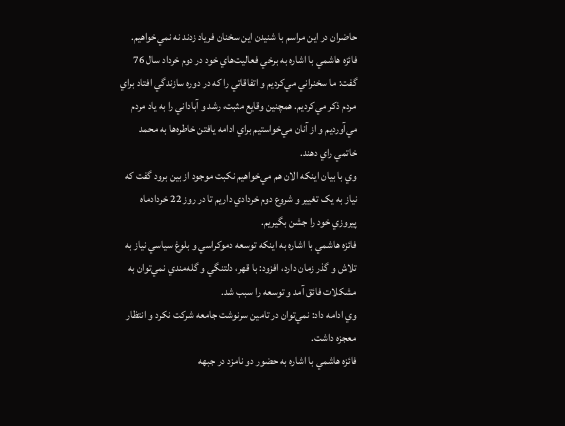حاضران در اين مراسم با شنيدن اين سخنان فرياد زدند نه نمي‌خواهيم.
فائزه هاشمي با اشاره به برخي فعاليت‌هاي خود در دوم خرداد سال 76 گفت: ما سخنراني مي‌کرديم و اتفاقاتي را که در دوره سازندگي افتاد براي مردم ذکر مي‌کرديم. همچنين وقايع مثبت، رشد و آباداني را به ياد مردم مي‌آورديم و از آنان مي‌خواستيم براي ادامه يافتن خاطره‌ها به محمد خاتمي راي دهند.
وي با بيان اينکه الان هم مي‌خواهيم نکبت موجود از بين برود گفت که نياز به يک تغيير و شروع دوم خردادي داريم تا در روز 22 خردادماه پيروزي خود را جشن بگيريم.
فائزه هاشمي با اشاره به اينکه توسعه دموکراسي و بلوغ سياسي نياز به تلاش و گذر زمان دارد، افزود: با قهر، دلتنگي و گله‌‌مندي نمي‌توان به مشکلات فائق آمد و توسعه را سبب شد.
وي ادامه داد: نمي‌توان در تامين سرنوشت جامعه شرکت نکرد و انتظار معجزه داشت.
فائزه هاشمي با اشاره به حضور دو نامزد در جبهه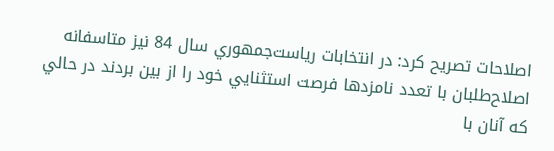اصلاحات تصريح کرد: در انتخابات رياست‌جمهوري سال 84 نيز متاسفانه اصلاح‌طلبان با تعدد نامزدها فرصت استثنايي خود را از بين بردند در حالي که آنان با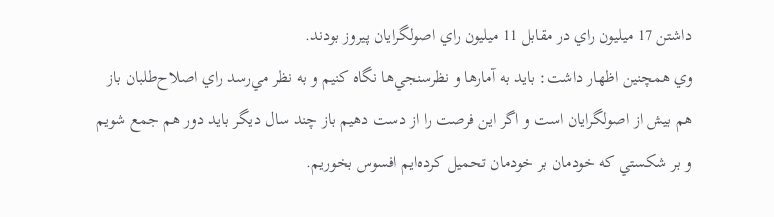داشتن 17 ميليون راي در مقابل 11 ميليون راي اصولگرايان پيروز بودند.
وي همچنين اظهار داشت: بايد به آمارها و نظرسنجي‌ها نگاه کنيم و به نظر مي‌رسد راي اصلاح‌طلبان باز هم بيش از اصولگرايان است و اگر اين فرصت را از دست دهيم باز چند سال ديگر بايد دور هم جمع شويم و بر شکستي که خودمان بر خودمان تحميل کرده‌ايم افسوس بخوريم.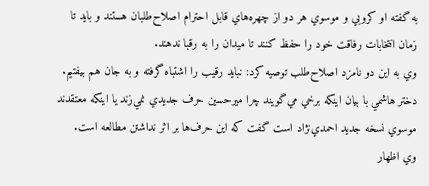به گفته او کروبي و موسوي هر دو از چهره‌هاي قابل احترام اصلاح‌طلبان هستند و بايد تا زمان انتخابات رفاقت خود را حفظ کنند تا ميدان را به رقبا ندهند.
وي به اين دو نامزد اصلاح‌طلب توصيه کرد: نبايد رقيب را اشتباه گرفته و به جان هم بيفتيم.
دختر هاشمي با بيان اينکه برخي مي‌گويند چرا ميرحسين حرف جديدي نمي‌زند يا اينکه معتقدند موسوي نسخه جديد احمدي‌نژاد است گفت که اين حرف‌ها بر اثر نداشتن مطالعه است.
وي اظهار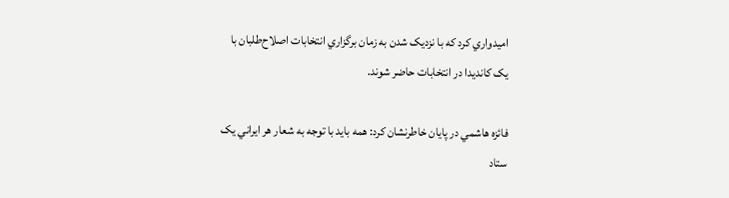اميدواري کرد که با نزديک شدن به زمان برگزاري انتخابات اصلاح‌طلبان با يک کانديدا در انتخابات حاضر شوند.

فائزه هاشمي در پايان خاطرنشان کرد: همه بايد با توجه به شعار هر ايراني يک ستاد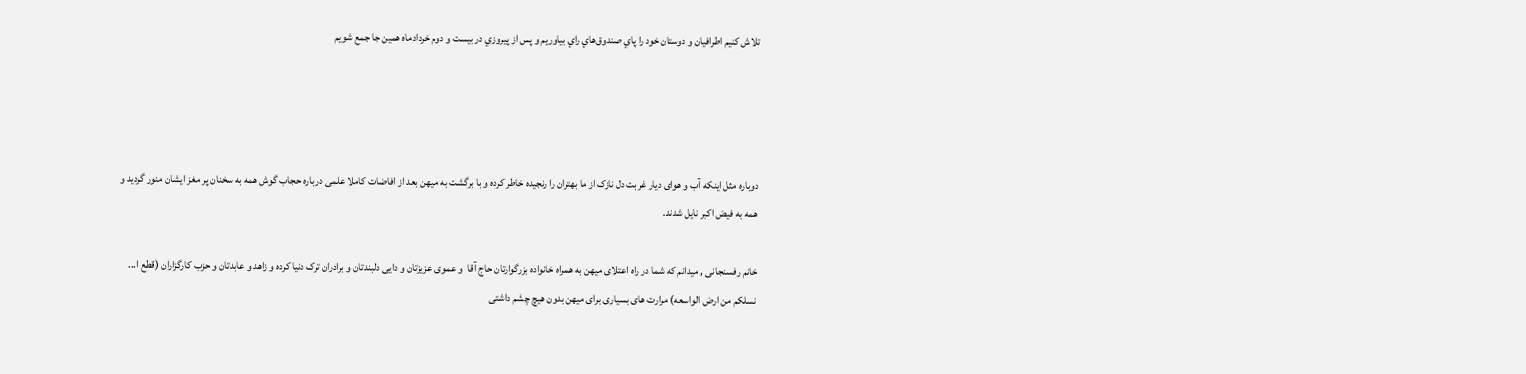تلاش کنيم اطرافيان و دوستان خود را پاي صندوق‌هاي راي بياوريم و پس از پيروزي در بيست و دوم خردادماه همين جا جمع شويم




دوباره مثل اینکه آب و هوای دیار غربت دل نازک از ما بهتران را رنجیده خاطر کرده و با برگشت به میهن بعد از افاضات کاملا علمی درباره حجاب گوش همه به سخنان پر مغز ایشان منور گردید و همه به فیض اکبر نایل شدند.

خانم رفسنجانی , میدانم که شما در راه اعتلای میهن به همراه خانواده بزرگوارتان حاج آقا  و عموی عزیزتان و دایی دلبندتان و برادران ترک دنیا کرده و زاهد و عابدتان و حزب کارگزاران (قطع ا... نسلکم من ارض الواسعه) مرارت های بسیاری برای میهن بدون هیچ چشم داشتی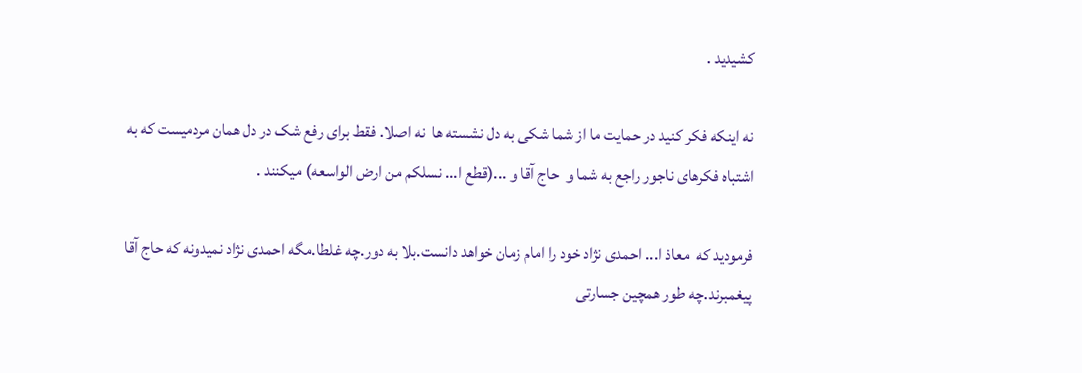کشیدید .

نه اینکه فکر کنید در حمایت ما از شما شکی به دل نشسته ها  نه اصلا. فقط برای رفع شک در دل همان مردمیست که به اشتباه فکرهای ناجور راجع به شما و  حاج آقا و ...(قطع ا... نسلکم من ارض الواسعه) میکنند .

فرمودید که  معاذ ا... احمدی نژاد خود را امام زمان خواهد دانست.بلا به دور.چه غلطا.مگه احمدی نژاد نمیدونه که حاج آقا پیغمبرند.چه طور همچین جسارتی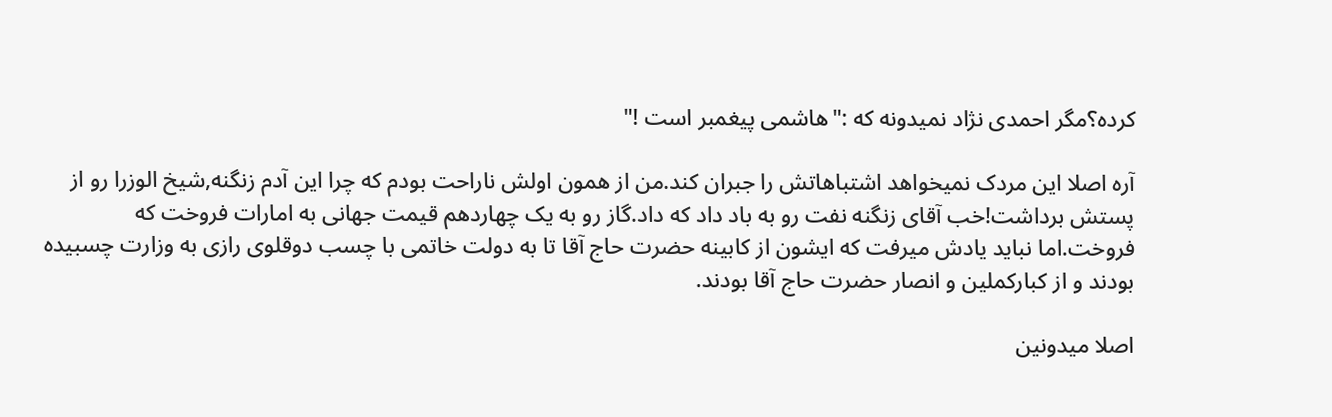کرده؟مگر احمدی نژاد نمیدونه که :"هاشمی پیغمبر است !"

آره اصلا این مردک نمیخواهد اشتباهاتش را جبران کند.من از همون اولش ناراحت بودم که چرا این آدم زنگنه,شیخ الوزرا رو از پستش برداشت!خب آقای زنگنه نفت رو به باد داد که داد.گاز رو به یک چهاردهم قیمت جهانی به امارات فروخت که فروخت.اما نباید یادش میرفت که ایشون از کابینه حضرت حاج آقا تا به دولت خاتمی با چسب دوقلوی رازی به وزارت چسبیده بودند و از کبارکملین و انصار حضرت حاج آقا بودند.

اصلا میدونین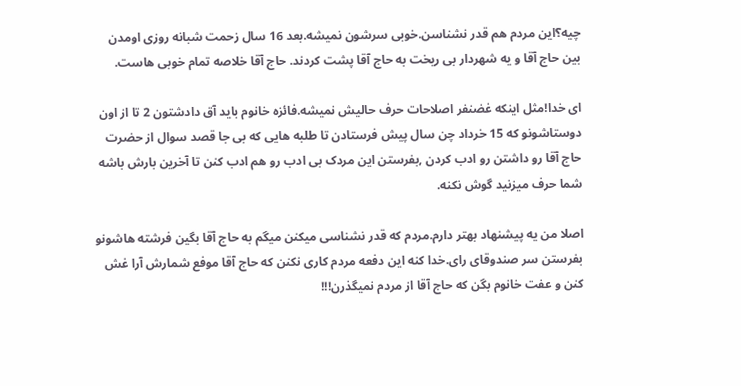چیه؟این مردم هم قدر نشناسن.خوبی سرشون نمیشه.بعد 16 سال زحمت شبانه روزی اومدن بین حاج آقا و یه شهردار بی ریخت به حاج آقا پشت کردند. حاج آقا خلاصه تمام خوبی هاست.

ای خدا!مثل اینکه غضنفر اصلاحات حرف حالیش نمیشه.فائزه خانوم باید آق دادشتون 2 تا از اون دوستاشونو که 15 خرداد چن سال پیش فرستادن تا طلبه هایی که بی جا قصد سوال از حضرت حاج آقا رو داشتن رو ادب کردن ,بفرستن این مردک بی ادب رو هم ادب کنن تا آخرین بارش باشه شما حرف میزنید گوش نکنه.

اصلا من یه پیشنهاد بهتر دارم.مردم که قدر نشناسی میکنن میگم به حاج آقا بگین فرشته هاشونو بفرستن سر صندوقای رای.خدا کنه این دفعه مردم کاری نکنن که حاج آقا موفع شمارش آرا غش کنن و عفت خانوم بگن که حاج آقا از مردم نمیگذرن!!!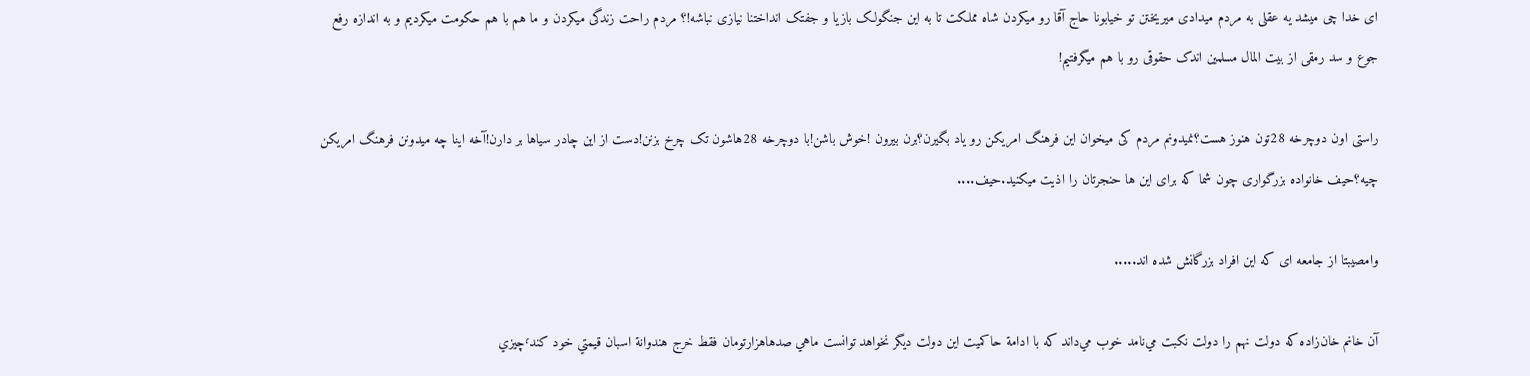ای خدا چی میشد یه عقلی به مردم میدادی میریختن تو خیابونا حاج آقا رو میکردن شاه مملکت تا به این جنگولک بازیا و جفتک انداختنا نیازی نباشه!؟ مردم راحت زندگی میکردن و ما هم با هم حکومت میکردیم و به اندازه رفع جوع و سد رمقی از بیت المال مسلمین اندک حقوقی رو با هم میگرفتیم!

راستی اون دوچرخه 28تون هنوز هست؟نمیدونم مردم کی میخوان این فرهنگ امریکن رو یاد بگیرن؟برن بیرون !خوش باشن!با دوچرخه 28هاشون تک چرخ بزنن!دست از این چادر سیاها بر دارن!آخه اینا چه میدونن فرهنگ امریکن چیه؟حیف خانواده بزرگواری چون شما که برای این ها حنجرتان را اذیت میکنید.حیف....

وامصیبتا از جامعه ای كه این افراد بزرگانش شده اند.....

آن خانم خان‌زاده كه دولت نهم را دولت نكبت مي‌نامد خوب مي‌داند كه با ادامة حاكميت اين دولت ديگر نخواهد توانست ماهي صدهاهزارتومان فقط خرج هندوانة اسبان قيمتي خود كند٬چيزي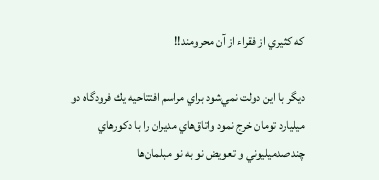كه كثيري از فقراء از آن محرومند!!

ديگر با اين دولت نمي‌شود براي مراسم افتتاحيه يك فرودگاه دو ميليارد تومان خرج نمود واتاق‌هاي مديران را با دكورهاي چندصدميليوني و تعويض نو به نو مبلمان‌ها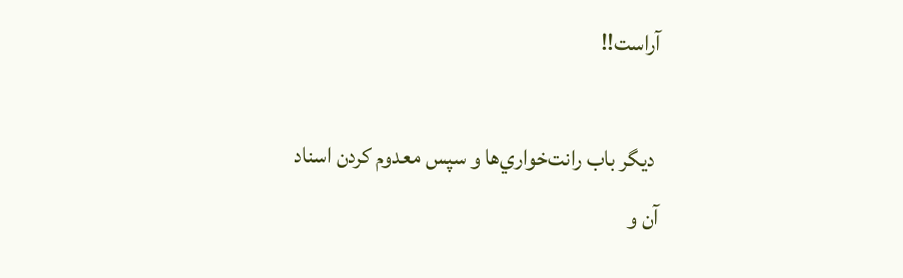آراست!!

 ديگر باب رانت‌خواري‌ها و سپس معدوم كردن اسناد آن و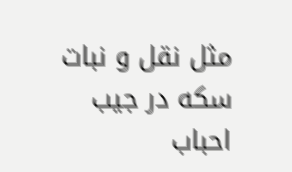مثل نقل و نبات سكه در جيب احباب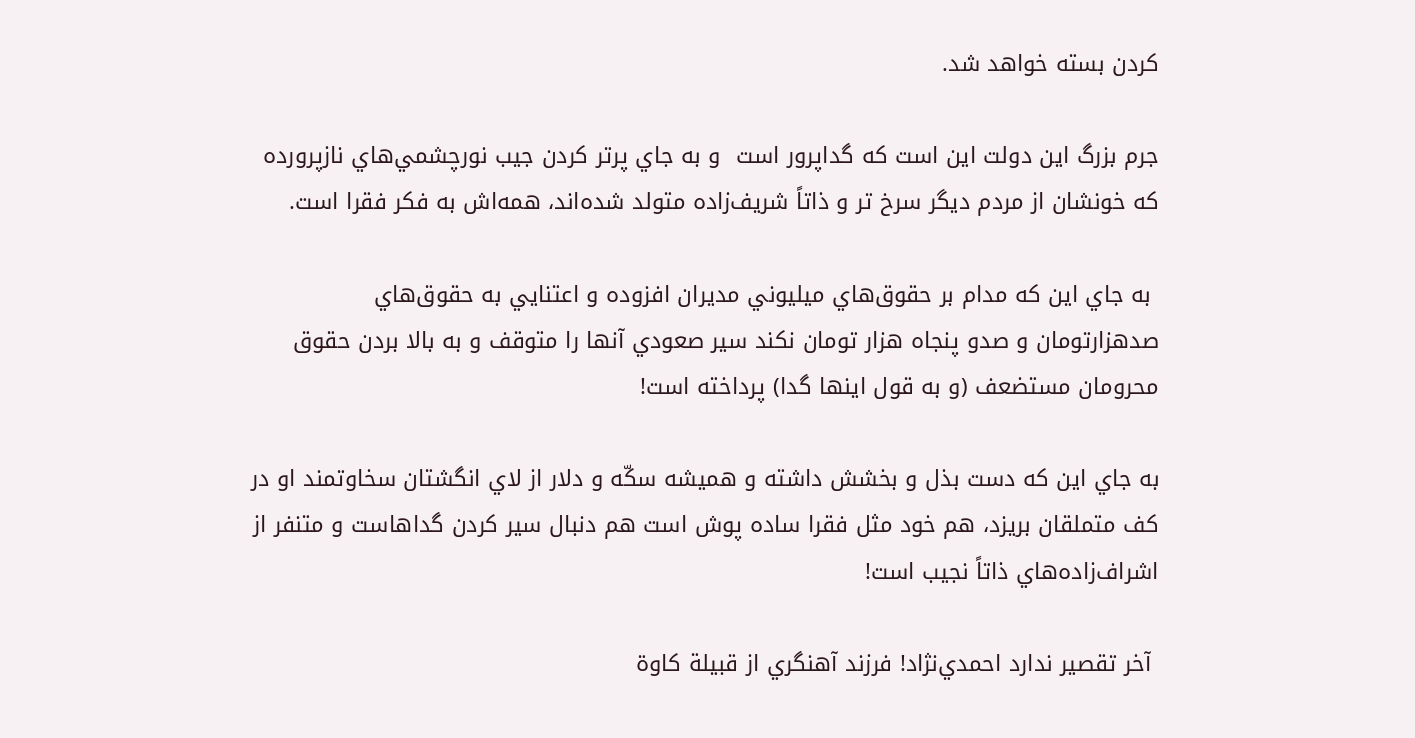كردن بسته خواهد شد.

جرم بزرگ اين دولت اين است كه گداپرور است  و به جاي پرتر كردن جيب نورچشمي‌هاي نازپرورده كه خونشان از مردم ديگر سرخ تر و ذاتاً شريف‌زاده متولد شده‌اند، همه‌اش به فكر فقرا است.

 به جاي اين كه مدام بر حقوق‌هاي ميليوني مديران افزوده و اعتنايي به حقوق‌هاي صدهزارتومان و صدو پنجاه هزار تومان نكند سير صعودي آنها را متوقف و به بالا بردن حقوق محرومان مستضعف (و به قول اينها گدا) پرداخته است!

به جاي اين كه دست بذل و بخشش داشته و هميشه سكّه و دلار از لاي انگشتان سخاوتمند او در كف متملقان بريزد، هم خود مثل فقرا ساده پوش است هم دنبال سير كردن گداهاست و متنفر از اشراف‌زاده‌هاي ذاتاً نجيب است!

 آخر تقصير ندارد احمدي‌نژاد! فرزند آهنگري از قبيلة كاوة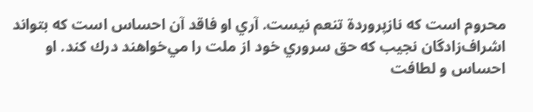محروم است كه نازپروردة تنعم نيست. آري او فاقد آن احساس است كه بتواند اشراف‌زادگان نجيب كه حق سروري خود از ملت را مي‌خواهند درك كند. او احساس و لطافت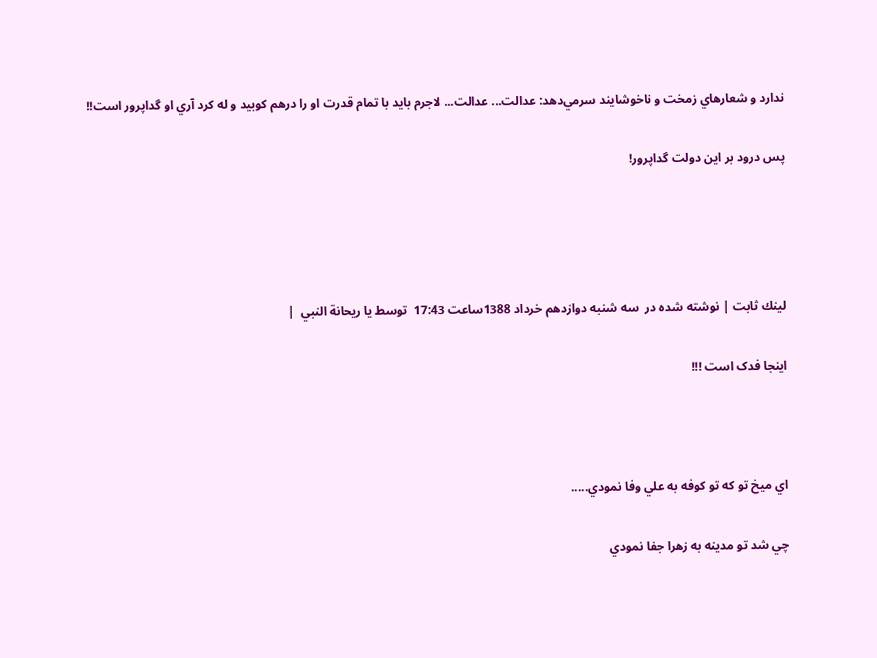ندارد و شعارهاي زمخت و ناخوشايند سرمي‌دهد: عدالت... عدالت... لاجرم بايد با تمام قدرت او را درهم كوبيد و له كرد آري او گداپرور است!!

پس درود بر این دولت گداپرور!




لينك ثابت | نوشته شده در  سه شنبه دوازدهم خرداد 1388ساعت 17:43  توسط يا ريحانة النبي  |

اینجا فدک است !!!



اي ميخ تو كه تو كوفه به علي وفا نمودي.....

چي شد تو مدينه به زهرا جفا نمودي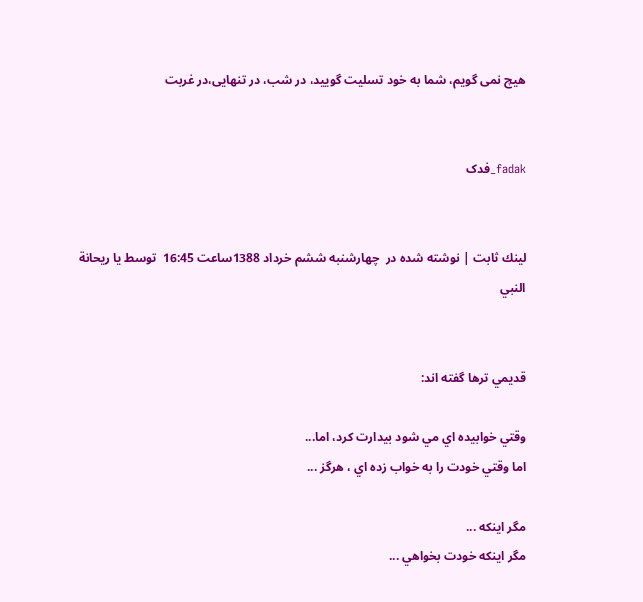هیچ نمی گویم، شما به خود تسلیت گویید، در شب، در تنهایی،در غربت


fadak_فدک


لينك ثابت | نوشته شده در  چهارشنبه ششم خرداد 1388ساعت 16:45  توسط يا ريحانة النبي


قديمي ترها گفته اند:

وقتي خوابيده اي مي شود بيدارت کرد، اما...
اما وقتي خودت را به خواب زده اي ، هرگز ...

مگر اينکه ...
مگر اينکه خودت بخواهي ...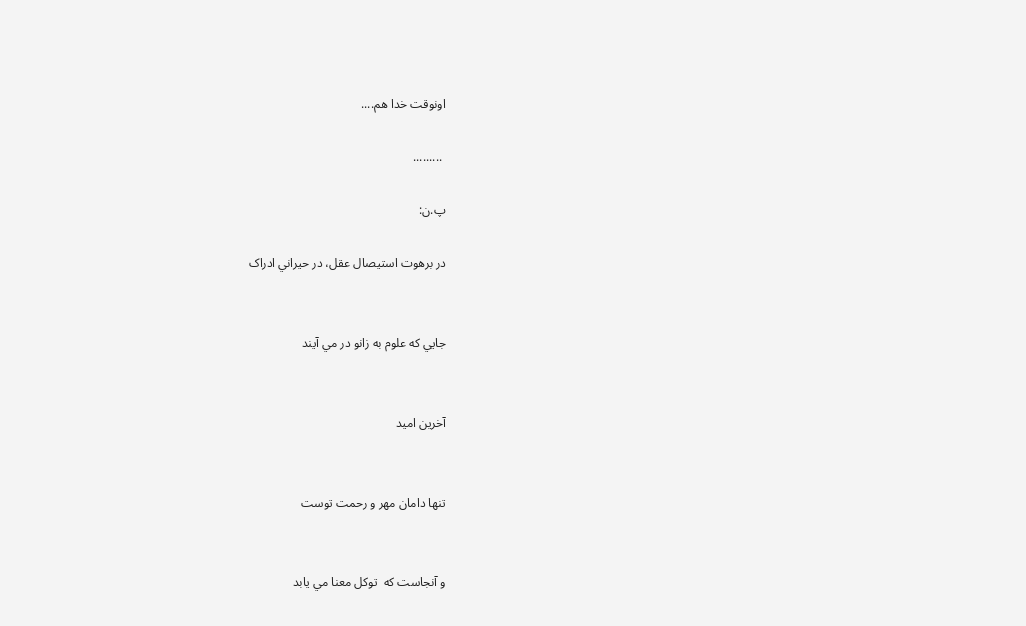اونوقت خدا هم....

 .........

پ.ن:

در برهوت استيصال عقل، در حيراني ادراک


جايي که علوم به زانو در مي آيند


آخرين اميد


تنها دامان مهر و رحمت توست


و آنجاست که  توکل معنا مي يابد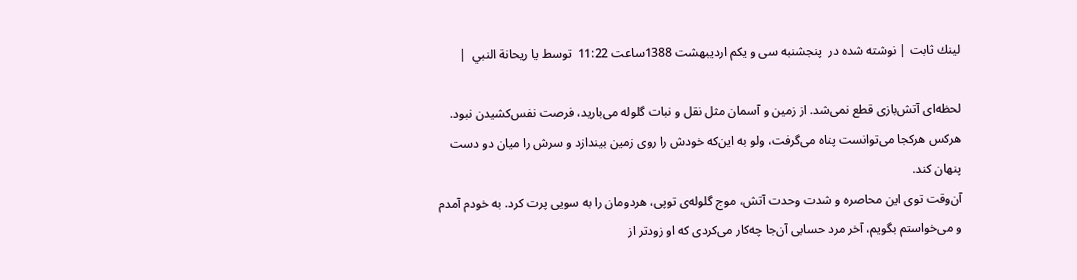لينك ثابت | نوشته شده در  پنجشنبه سی و یکم اردیبهشت 1388ساعت 11:22  توسط يا ريحانة النبي  |

لحظه‌ای آتش‌بازی قطع نمی‌شد. از زمین و آسمان مثل نقل و نبات گلوله می‌بارید، فرصت نفس‌كشیدن نبود. هركس هركجا می‌توانست پناه می‌گرفت، ولو به این‌كه خودش را روی زمین بیندازد و سرش را میان دو دست پنهان كند.
آن‌وقت توی این محاصره و شدت وحدت آتش، موج گلوله‌ی توپی، هردومان را به سویی پرت كرد. به خودم آمدم و می‌خواستم بگویم، آخر مرد حسابی آن‌جا چه‌كار می‌كردی كه او زودتر از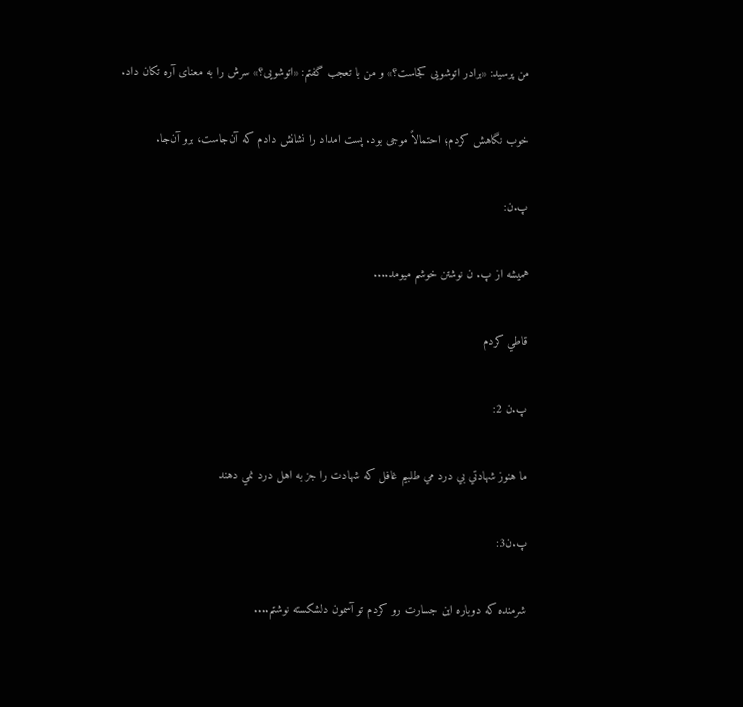من پرسید: «برادر اتوشویی كجاست؟» و من با تعجب گفتم: «اتوشویی؟» سرش را به معنای آره تكان داد.

خوب نگاهش كردم؛ احتمالاً موجی بود. پست امداد را نشانش دادم كه آن‌جاست، برو آن‌جا.

پ.ن:

هميشه از پ. ن نوشتن خوشم ميومد....

قاطي كردم

پ.ن 2:

ما هنوز شهادتي بي درد مي طلبيم غافل که شهادت را جز به اهل درد نمي دهند

پ.ن3:

شرمنده كه دوباره اين جسارت رو كردم تو آسمون دلشكسته نوشتم....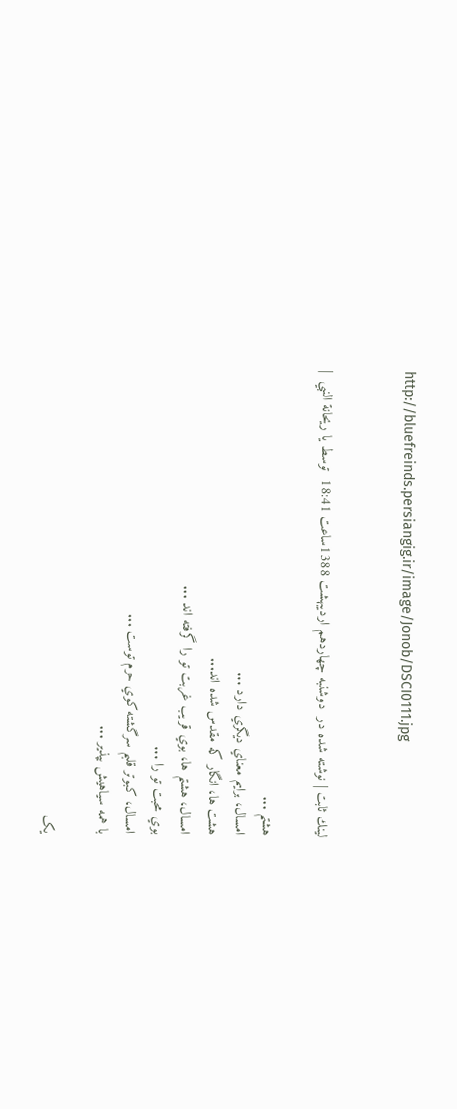http://bluefreinds.persiangig.ir/image/Jonob/DSCI0111.jpg


لينك ثابت | نوشته شده در  دوشنبه چهاردهم اردیبهشت 1388ساعت 18:41  توسط يا ريحانة النبي  |

هشتم ...
امسال، برايم معناي ديگري دارد ...
هشت ها، انگار که مقدس شده اند...
امسال، هشتم ها، بوي قريب غربت تو را گرفته اند ...
بوي محبت تو را ...
امسال، کبوتر قلبم سرگشته کوي حرم توست ...
با همه سياهيش بپذير ...

يک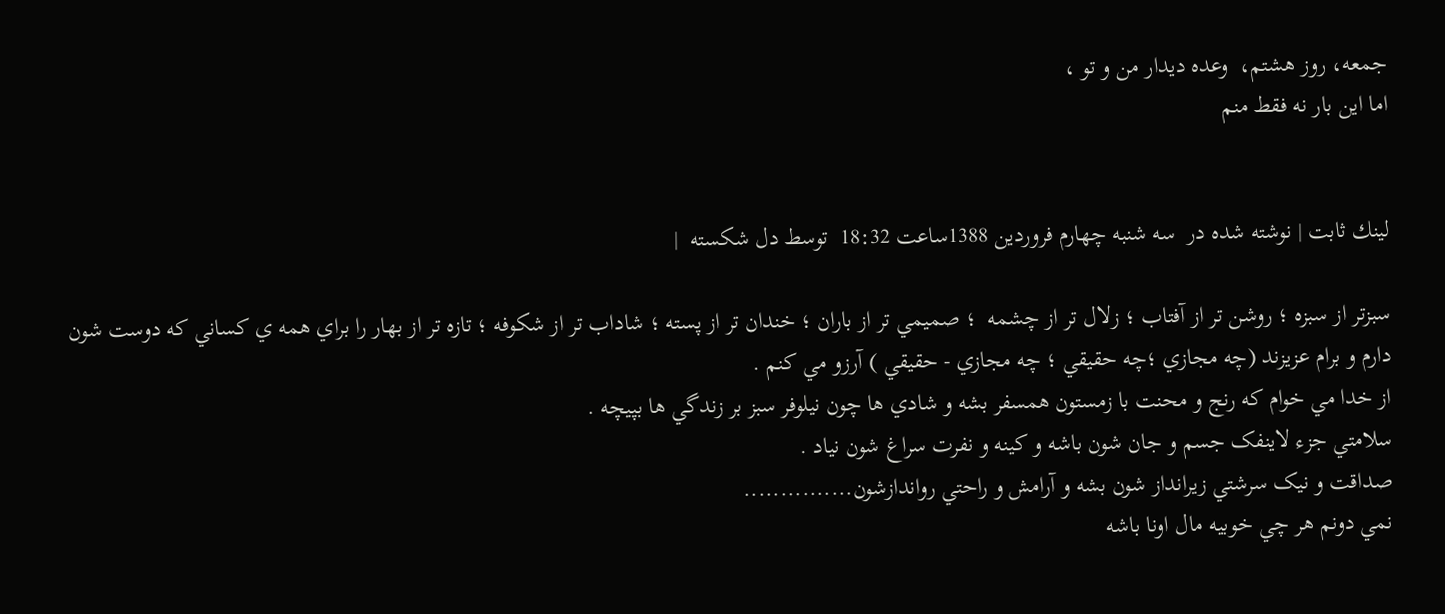جمعه، روز هشتم،  وعده ديدار من و تو ،
اما اين بار نه فقط منم


لينك ثابت | نوشته شده در  سه شنبه چهارم فروردین 1388ساعت 18:32  توسط دل شکسته  |

سبزتر از سبزه ؛ روشن تر از آفتاب ؛ زلال تر از چشمه  ؛ صميمي تر از باران ؛ خندان تر از پسته ؛ شاداب تر از شکوفه ؛ تازه تر از بهار را براي همه ي کساني که دوست شون دارم و برام عزيزند (چه مجازي ؛‌چه حقيقي ؛ چه مجازي - حقيقي ) آرزو مي کنم .
از خدا مي خوام که رنج و محنت با زمستون همسفر بشه و شادي ها چون نيلوفر سبز بر زندگي ها بپيچه .
سلامتي جزء لاينفک جسم و جان شون باشه و کينه و نفرت سراغ شون نياد .
صداقت و نيک سرشتي زيرانداز شون بشه و آرامش و راحتي رواندازشون...............
نمي دونم هر چي خوبيه مال اونا باشه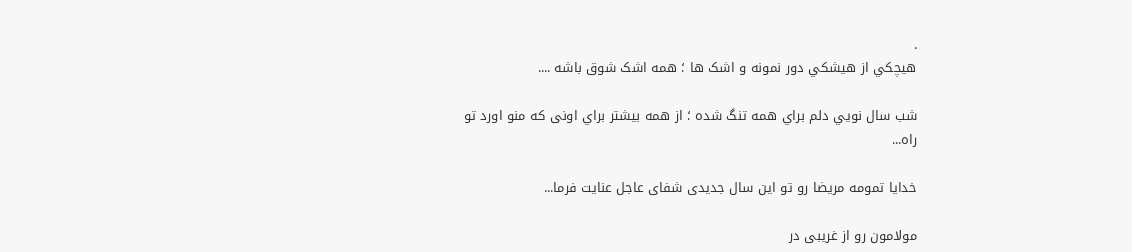.
هيچکي از هيشکي دور نمونه و اشک ها ؛ همه اشک شوق باشه ....

شب سال نويي دلم براي همه تنگ شده ؛ از همه بيشتر براي اونی که منو اورد تو راه...

خدایا تمومه مریضا رو تو این سال جدیدی شفای عاجل عنایت فرما...

مولامون رو از غریبی در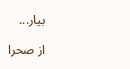بیار...

از صحرا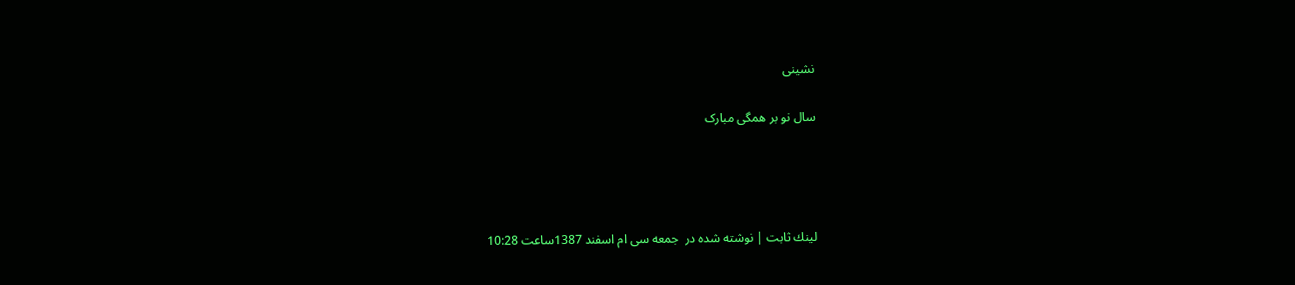نشینی

سال نو بر همگی مبارک




لينك ثابت | نوشته شده در  جمعه سی ام اسفند 1387ساعت 10:28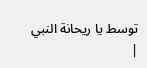توسط يا ريحانة النبي  |